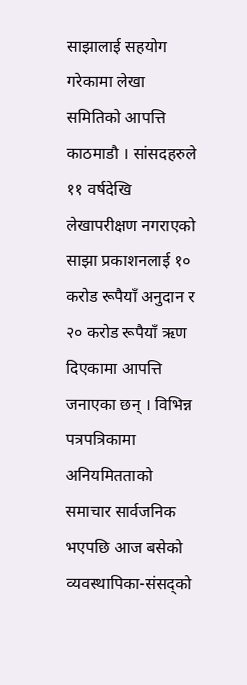साझालाई सहयोग गरेकामा लेखा समितिको आपत्ति
काठमाडौ । सांसदहरुले ११ वर्षदेखि लेखापरीक्षण नगराएको साझा प्रकाशनलाई १० करोड रूपैयाँ अनुदान र २० करोड रूपैयाँ ऋण दिएकामा आपत्ति जनाएका छन् । विभिन्न पत्रपत्रिकामा अनियमितताको समाचार सार्वजनिक भएपछि आज बसेको व्यवस्थापिका-संसद्को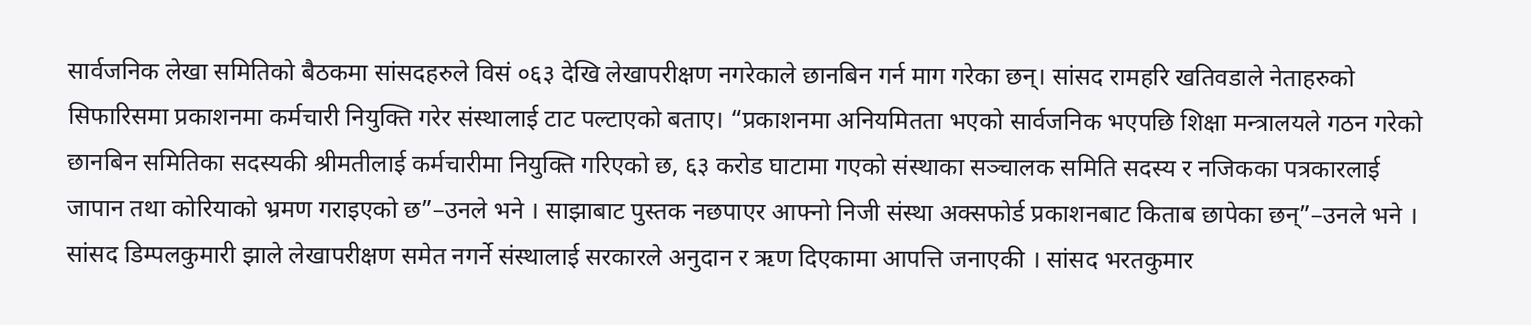सार्वजनिक लेखा समितिको बैठकमा सांसदहरुले विसं ०६३ देखि लेखापरीक्षण नगरेकाले छानबिन गर्न माग गरेका छन्। सांसद रामहरि खतिवडाले नेताहरुको सिफारिसमा प्रकाशनमा कर्मचारी नियुक्ति गरेर संस्थालाई टाट पल्टाएको बताए। “प्रकाशनमा अनियमितता भएको सार्वजनिक भएपछि शिक्षा मन्त्रालयले गठन गरेको छानबिन समितिका सदस्यकी श्रीमतीलाई कर्मचारीमा नियुक्ति गरिएको छ, ६३ करोड घाटामा गएको संस्थाका सञ्चालक समिति सदस्य र नजिकका पत्रकारलाई जापान तथा कोरियाको भ्रमण गराइएको छ”–उनले भने । साझाबाट पुस्तक नछपाएर आफ्नो निजी संस्था अक्सफोर्ड प्रकाशनबाट किताब छापेका छन्”–उनले भने । सांसद डिम्पलकुमारी झाले लेखापरीक्षण समेत नगर्ने संस्थालाई सरकारले अनुदान र ऋण दिएकामा आपत्ति जनाएकी । सांसद भरतकुमार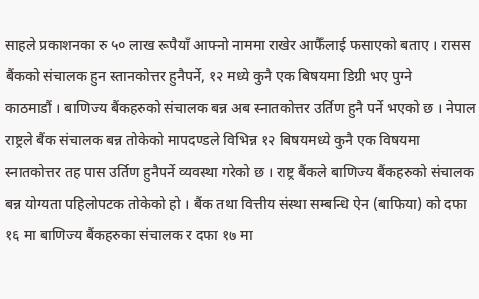साहले प्रकाशनका रु ५० लाख रूपैयाँ आफ्नो नाममा राखेर आफैँलाई फसाएको बताए । रासस
बैंकको संचालक हुन स्तानकोत्तर हुनैपर्ने, १२ मध्ये कुनै एक बिषयमा डिग्री भए पुग्ने
काठमाडौं । बाणिज्य बैंकहरुको संचालक बन्न अब स्नातकोत्तर उर्तिण हुनै पर्ने भएको छ । नेपाल राष्ट्रले बैंक संचालक बन्न तोकेको मापदण्डले विभिन्न १२ बिषयमध्ये कुनै एक विषयमा स्नातकोत्तर तह पास उर्तिण हुनैपर्ने व्यवस्था गरेको छ । राष्ट्र बैंकले बाणिज्य बैंकहरुको संचालक बन्न योग्यता पहिलोपटक तोकेको हो । बैंक तथा वित्तीय संस्था सम्बन्धि ऐन (बाफिया) को दफा १६ मा बाणिज्य बैंकहरुका संचालक र दफा १७ मा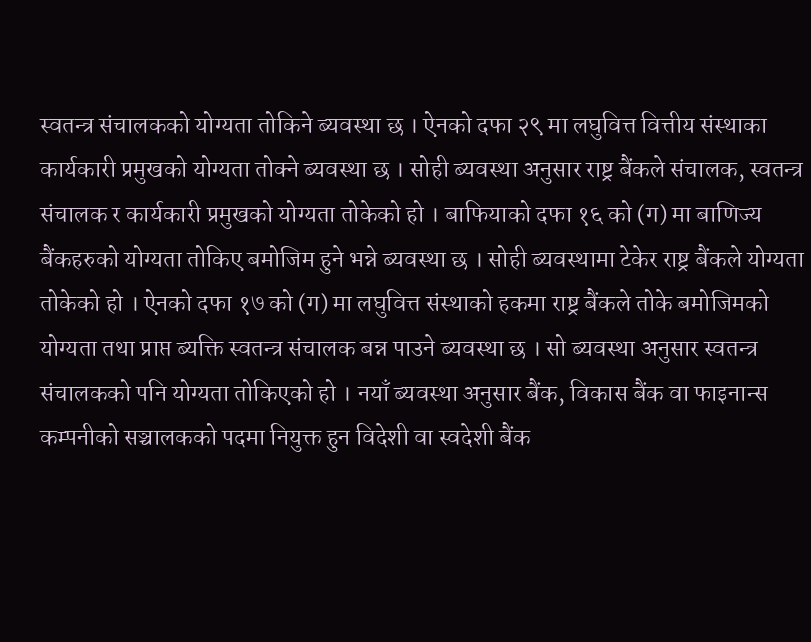स्वतन्त्र संचालकको योग्यता तोकिने ब्यवस्था छ । ऐनको दफा २९ मा लघुवित्त वित्तीय संस्थाका कार्यकारी प्रमुखको योग्यता तोक्ने ब्यवस्था छ । सोही ब्यवस्था अनुसार राष्ट्र बैंकले संचालक, स्वतन्त्र संचालक र कार्यकारी प्रमुखको योग्यता तोकेको हो । बाफियाको दफा १६ को (ग) मा बाणिज्य बैंकहरुको योग्यता तोकिए बमोजिम हुने भन्ने ब्यवस्था छ । सोही ब्यवस्थामा टेकेर राष्ट्र बैंकले योग्यता तोकेको हो । ऐनको दफा १७ को (ग) मा लघुवित्त संस्थाको हकमा राष्ट्र बैंकले तोके बमोजिमको योग्यता तथा प्राप्त ब्यक्ति स्वतन्त्र संचालक बन्न पाउने ब्यवस्था छ । सो ब्यवस्था अनुसार स्वतन्त्र संचालकको पनि योग्यता तोकिएको हो । नयाँ ब्यवस्था अनुसार बैंक, विकास बैंक वा फाइनान्स कम्पनीको सञ्चालकको पदमा नियुक्त हुन विदेशी वा स्वदेशी बैंक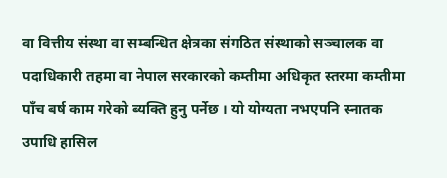वा वित्तीय संस्था वा सम्बन्धित क्षेत्रका संगठित संस्थाको सञ्चालक वा पदाधिकारी तहमा वा नेपाल सरकारको कम्तीमा अधिकृत स्तरमा कम्तीमा पाँच बर्ष काम गरेको ब्यक्ति हुनु पर्नेछ । यो योग्यता नभएपनि स्नातक उपाधि हासिल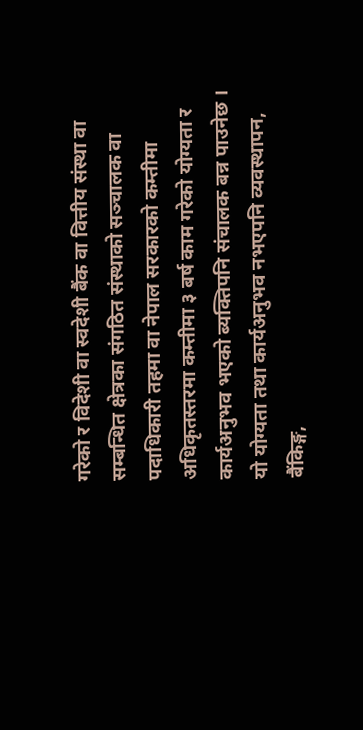गरेको र विदेशी वा स्वदेशी बैंक वा वित्तीय संस्था वा सम्बन्धित क्षेत्रका संगठित संस्थाको सञ्चालक वा पदाधिकारी तहमा वा नेपाल सरकारको कम्तीमा अधिकृतस्तरमा कम्तीमा ३ बर्ष काम गरेको योग्यता र कार्यअनुभव भएको ब्यक्तिपनि संचालक बन्न पाउनेछ । यो योग्यता तथा कार्यअनुभव नभएपनि व्यवस्थापन, बैंकिङ्ग,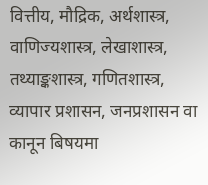वित्तीय, मौद्रिक, अर्थशास्त्र, वाणिज्यशास्त्र, लेखाशास्त्र, तथ्याङ्कशास्त्र, गणितशास्त्र, व्यापार प्रशासन, जनप्रशासन वा कानून बिषयमा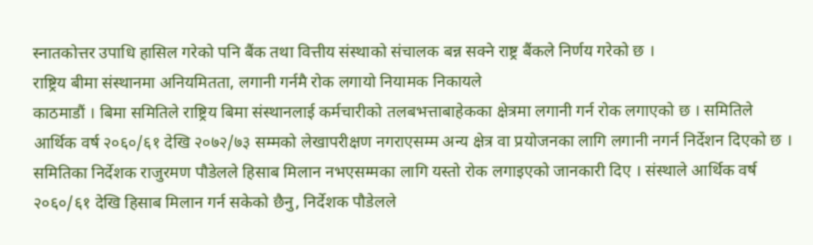स्नातकोत्तर उपाधि हासिल गरेको पनि बैंक तथा वित्तीय संस्थाको संचालक बन्न सक्ने राष्ट्र बैंकले निर्णय गरेको छ ।
राष्ट्रिय बीमा संस्थानमा अनियमितता, लगानी गर्नमै रोक लगायो नियामक निकायले
काठमाडौं । बिमा समितिले राष्ट्रिय बिमा संस्थानलाई कर्मचारीको तलबभत्ताबाहेकका क्षेत्रमा लगानी गर्न रोक लगाएको छ । समितिले आर्थिक वर्ष २०६०/६१ देखि २०७२/७३ सम्मको लेखापरीक्षण नगराएसम्म अन्य क्षेत्र वा प्रयोजनका लागि लगानी नगर्न निर्देशन दिएको छ । समितिका निर्देशक राजुरमण पौडेलले हिसाब मिलान नभएसम्मका लागि यस्तो रोक लगाइएको जानकारी दिए । संस्थाले आर्थिक वर्ष २०६०/६१ देखि हिसाब मिलान गर्न सकेको छैनु, निर्देशक पौडेलले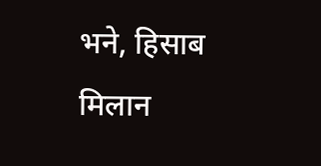भने, हिसाब मिलान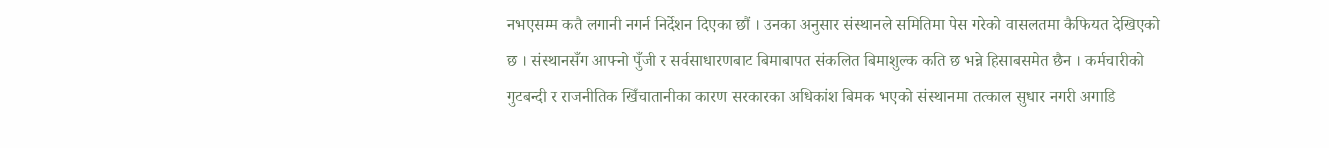नभएसम्म कतै लगानी नगर्न निर्देशन दिएका छौं । उनका अनुसार संस्थानले समितिमा पेस गरेको वासलतमा कैफियत देखिएको छ । संस्थानसँग आफ्नो पुँजी र सर्वसाधारणबाट बिमाबापत संकलित बिमाशुल्क कति छ भन्ने हिसाबसमेत छैन । कर्मचारीको गुटबन्दी र राजनीतिक खिँचातानीका कारण सरकारका अधिकांश बिमक भएको संस्थानमा तत्काल सुधार नगरी अगाडि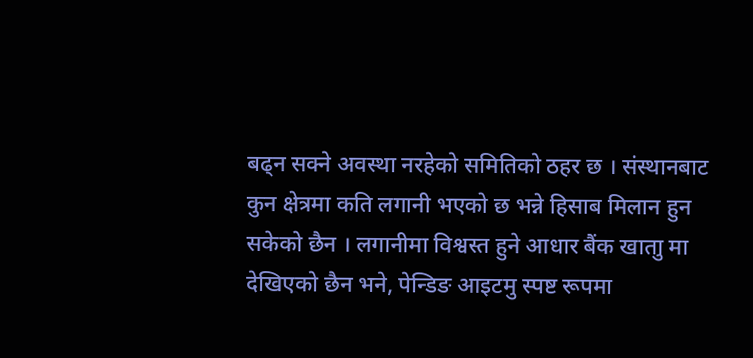बढ्न सक्ने अवस्था नरहेको समितिको ठहर छ । संस्थानबाट कुन क्षेत्रमा कति लगानी भएको छ भन्ने हिसाब मिलान हुन सकेको छैन । लगानीमा विश्वस्त हुने आधार बैंक खाताु मा देखिएको छैन भने, पेन्डिङ आइटमु स्पष्ट रूपमा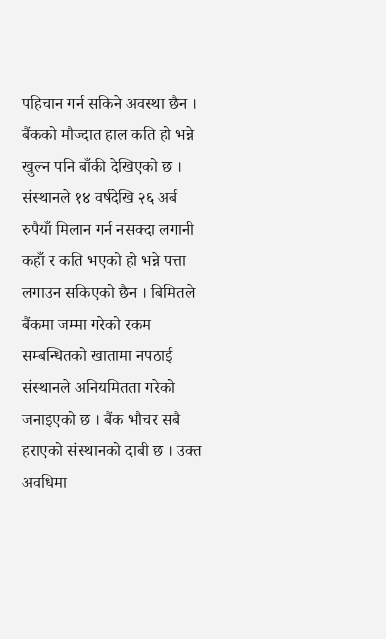पहिचान गर्न सकिने अवस्था छैन । बैंकको मौज्दात हाल कति हो भन्ने खुल्न पनि बाँकी देखिएको छ । संस्थानले १४ वर्षदेखि २६ अर्ब रुपैयाँ मिलान गर्न नसक्दा लगानी कहाँ र कति भएको हो भन्ने पत्ता लगाउन सकिएको छैन । बिमितले बैंकमा जम्मा गरेको रकम सम्बन्धितको खातामा नपठाई संस्थानले अनियमितता गरेको जनाइएको छ । बैंक भौचर सबै हराएको संस्थानको दाबी छ । उक्त अवधिमा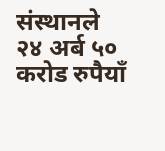संस्थानले २४ अर्ब ५० करोड रुपैयाँ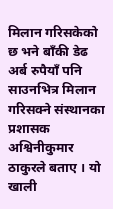मिलान गरिसकेको छ भने बाँकी डेढ अर्ब रुपैयाँ पनि साउनभित्र मिलान गरिसक्ने संस्थानका प्रशासक अश्विनीकुमार ठाकुरले बताए । यो खाली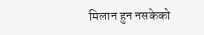मिलान हुन नसकेको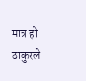मात्र हो ठाकुरले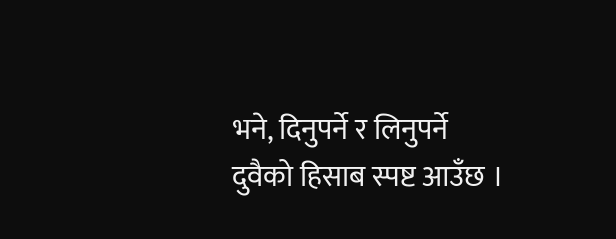भने, दिनुपर्ने र लिनुपर्ने दुवैको हिसाब स्पष्ट आउँछ ।